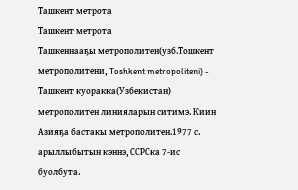Ташкент метрота
Ташкент метрота
Ташкеннааҕы метрополитен(узб.Тошкент метрополитени, Toshkent metropoliteni) - Ташкент куоракка(Узбекистан) метрополитен линияларын ситимэ. Киин Азияҕа бастакы метрополитен.1977 с. арыллыбытын кэннэ, ССРСка 7-ис буолбута.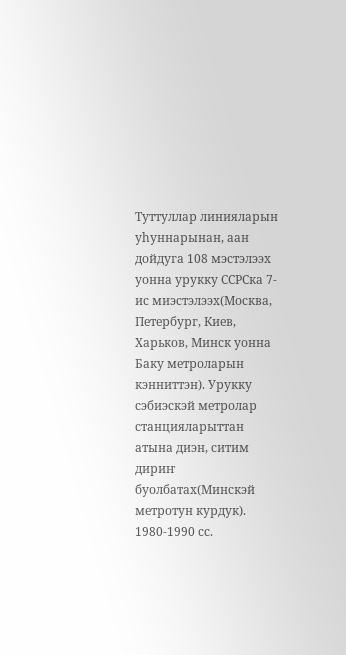Туттуллар линияларын уһуннарынан, аан дойдуга 108 мэстэлээх уонна урукку ССРСка 7-ис миэстэлээх(Москва, Петербург, Киев, Харьков, Минск уонна Баку метроларын кэнниттэн). Урукку сэбиэскэй метролар станцияларыттан атына диэн, ситим дириҥ буолбатах(Минскэй метротун курдук). 1980-1990 сс.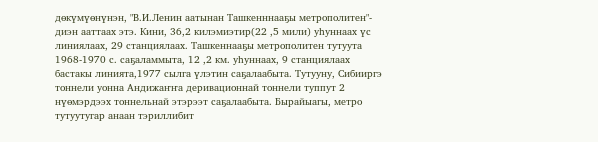дөкүмүөнүнэн, "В.И.Ленин аатынан Ташкенннааҕы метрополитен"- диэн ааттаах этэ. Кини, 36,2 килэмиэтир(22 ,5 мили) уһуннаах үс линиялаах, 29 станциялаах. Ташкеннааҕы метрополитен тутуута 1968-1970 с. саҕаламмыта, 12 ,2 км. уһуннаах, 9 станциялаах бастакы линията,1977 сылга үлэтин саҕалаабыта. Тутууну, Сибииргэ тоннели уонна Андижаҥҥа деривационнай тоннели туппут 2 нүөмэрдээх тоннельнай этэрээт саҕалаабыта. Бырайыагы, метро тутуутугар анаан тэриллибит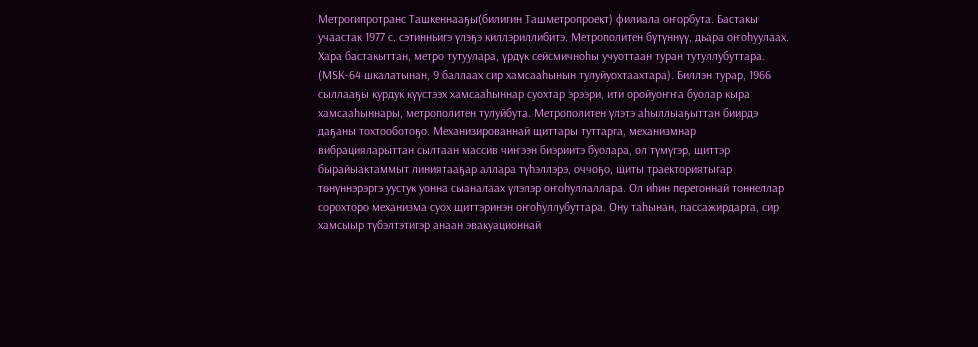Метрогипротранс Ташкеннааҕы(билигин Ташметропроект) филиала оҥорбута. Бастакы учаастак 1977 с. сэтинньигэ үлэҕэ киллэриллибитэ. Метрополитен бүтүннүү, дьара оҥоһуулаах. Хара бастакыттан, метро тутуулара, үрдүк сейсмичноһы учуоттаан туран тутуллубуттара. (МSK-64 шкалатынан, 9 баллаах сир хамсааһынын тулуйуохтаахтара). Биллэн турар, 1966 сыллааҕы курдук күүстээх хамсааһыннар суохтар эрээри, ити оройуоҥҥа буолар кыра хамсааһыннары, метрополитен тулуйбута. Метрополитен үлэтэ аһыллыаҕыттан биирдэ даҕаны тохтооботоҕо. Механизированнай щиттары туттарга, механизмнар вибрацияларыттан сылтаан массив чиҥээн биэриитэ буолара, ол түмүгэр, щиттэр бырайыактаммыт линиятааҕар аллара түһэллэрэ, оччоҕо, щиты траекториятыгар төнүннэрэргэ уустук уонна сыаналаах үлэлэр оҥоһуллаллара. Ол иһин перегоннай тоннеллар сорохторо механизма суох щиттэринэн оҥоһуллубуттара. Ону таһынан, пассажирдарга, сир хамсыыр түбэлтэтигэр анаан эвакуационнай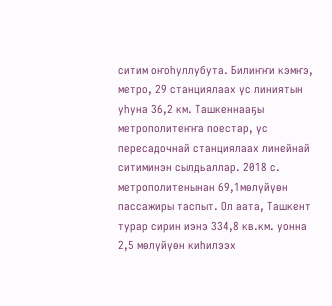ситим оҥоһуллубута. Билиҥҥи кэмҥэ, метро, 29 станциялаах үс линиятын уһуна 36,2 км. Ташкеннааҕы метрополитеҥҥа поестар, үс пересадочнай станциялаах линейнай ситиминэн сылдьаллар. 2018 с. метрополитенынан 69,1мөлүйүөн пассажиры таспыт. Ол аата, Ташкент турар сирин иэнэ 334,8 кв.км. уонна 2,5 мөлүйүөн киһилээх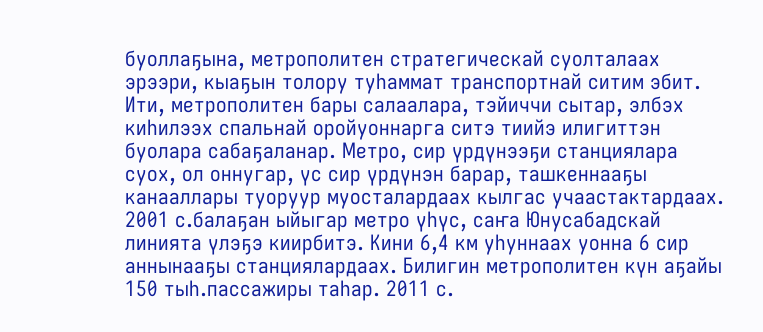буоллаҕына, метрополитен стратегическай суолталаах эрээри, кыаҕын толору туһаммат транспортнай ситим эбит. Ити, метрополитен бары салаалара, тэйиччи сытар, элбэх киһилээх спальнай оройуоннарга ситэ тиийэ илигиттэн буолара сабаҕаланар. Метро, сир үрдүнээҕи станциялара суох, ол оннугар, үс сир үрдүнэн барар, ташкеннааҕы канааллары туоруур муосталардаах кылгас учаастактардаах. 2001 с.балаҕан ыйыгар метро үһүс, саҥа Юнусабадскай линията үлэҕэ киирбитэ. Кини 6,4 км уһуннаах уонна 6 сир аннынааҕы станциялардаах. Билигин метрополитен күн аҕайы 150 тыһ.пассажиры таһар. 2011 с.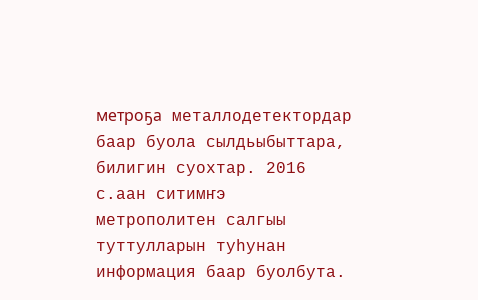метроҕа металлодетектордар баар буола сылдьыбыттара, билигин суохтар. 2016 с.аан ситимҥэ метрополитен салгыы туттулларын туһунан информация баар буолбута.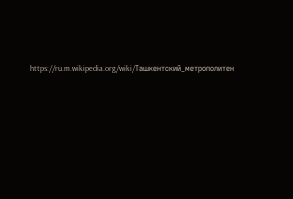https://ru.m.wikipedia.org/wiki/Ташкентский_метрополитен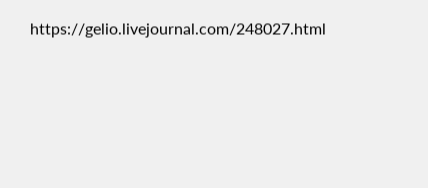https://gelio.livejournal.com/248027.html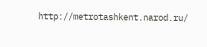http://metrotashkent.narod.ru/